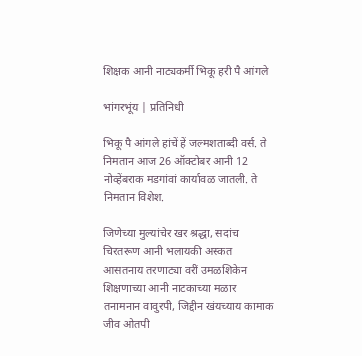शिक्षक आनी नाट्यकर्मी भिकू हरी पै आंगले

भांगरभूंय | प्रतिनिधी

भिकू पै आंगले हांचें हें जल्मशताब्दी वर्स. ते निमतान आज 26 ऑक्टोबर आनी 12 नोव्हेंबराक मडगांवां कार्यावळ जातली. ते निमतान विशेश.

जिणेच्या मुल्यांचेर खर श्रद्धा, सदांच चिरतरूण आनी भलायकी अस्कत आसतनाय तरणाट्या वरीं उमळशिकेन शिक्षणाच्या आनी नाटकाच्या मळार तनामनान वावुरपी, जिद्दीन खंयच्याय कामाक जीव ओतपी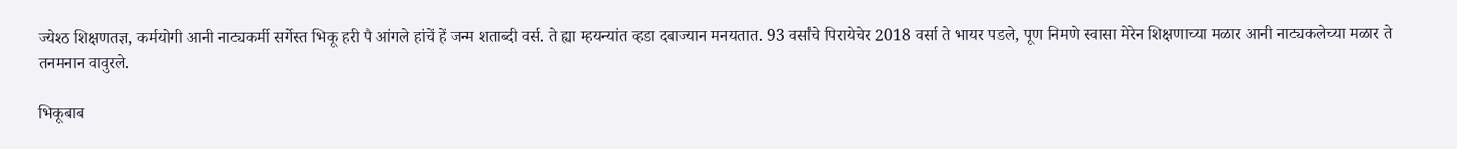ज्येश्ठ शिक्षणतज्ञ, कर्मयोगी आनी नाट्यकर्मी सर्गेस्त भिकू हरी पै आंगले हांचें हें जन्म शताब्दी वर्स. ते ह्या म्हयन्यांत व्हडा दबाज्यान मनयतात. 93 वर्सांचे पिरायेचेर 2018 वर्सा ते भायर पडले, पूण निमणे स्वासा मेरेन शिक्षणाच्या मळार आनी नाट्यकलेच्या मळार ते तनमनान वावुरले.

भिकूबाब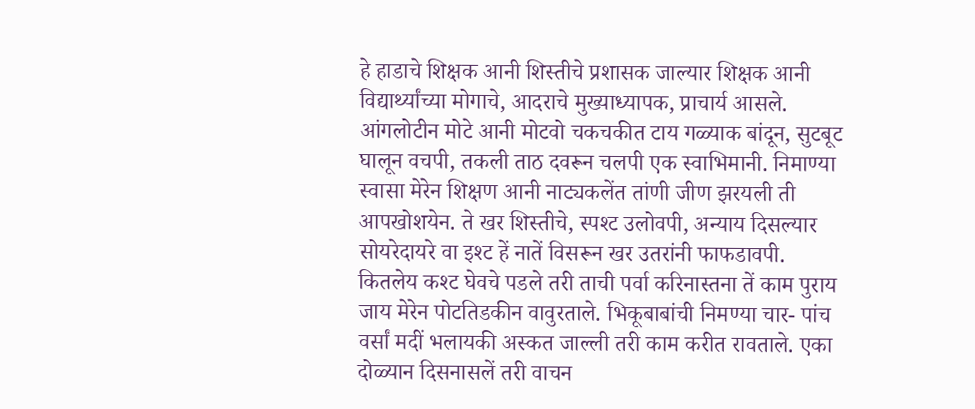हे हाडाचे शिक्षक आनी शिस्तीचे प्रशासक जाल्यार शिक्षक आनी विद्यार्थ्यांच्या मोगाचे, आदराचे मुख्याध्यापक, प्राचार्य आसले. आंगलोटीन मोटे आनी मोटवो चकचकीत टाय गळ्याक बांदून, सुटबूट घालून वचपी, तकली ताठ दवरून चलपी एक स्वाभिमानी. निमाण्या स्वासा मेरेन शिक्षण आनी नाट्यकलेंत तांणी जीण झरयली ती आपखोशयेन. ते खर शिस्तीचे, स्पश्ट उलोवपी, अन्याय दिसल्यार सोयरेदायरे वा इश्ट हें नातें विसरून खर उतरांनी फाफडावपी. कितलेय कश्ट घेवचे पडले तरी ताची पर्वा करिनास्तना तें काम पुराय जाय मेरेन पोटतिडकीन वावुरताले. भिकूबाबांची निमण्या चार- पांच वर्सां मदीं भलायकी अस्कत जाल्ली तरी काम करीत रावताले. एका दोळ्यान दिसनासलें तरी वाचन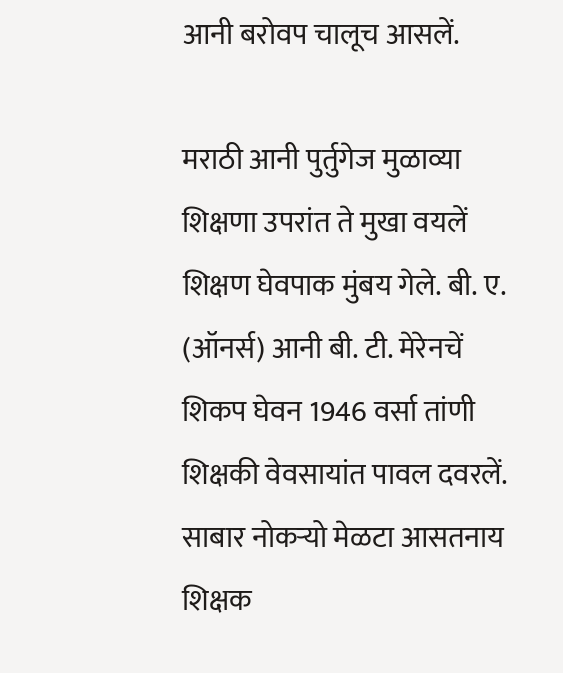आनी बरोवप चालूच आसलें.

मराठी आनी पुर्तुगेज मुळाव्या शिक्षणा उपरांत ते मुखा वयलें शिक्षण घेवपाक मुंबय गेले. बी. ए. (ऑनर्स) आनी बी. टी. मेरेनचें शिकप घेवन 1946 वर्सा तांणी शिक्षकी वेवसायांत पावल दवरलें. साबार नोकर्‍यो मेळटा आसतनाय शिक्षक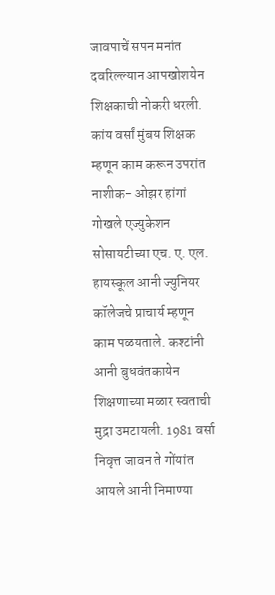जावपाचें सपन मनांत दवरिल्ल्यान आपखोशयेन शिक्षकाची नोकरी धरली. कांय वर्सां मुंबय शिक्षक म्हणून काम करून उपरांत नाशीक- ओझर हांगां गोखले एज्युकेशन सोसायटीच्या एच. ए. एल. हायस्कूल आनी ज्युनियर कॉलेजचे प्राचार्य म्हणून काम पळयताले. कश्टांनी आनी बुधवंतकायेन शिक्षणाच्या मळार स्वताची मुद्रा उमटायली. 1981 वर्सा निवृत्त जावन ते गोंयांत आयले आनी निमाण्या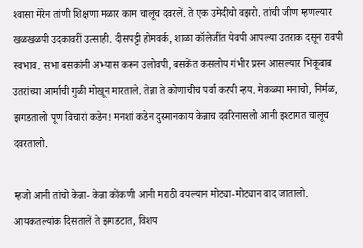श्‍वासा मेरेन तांणी शिक्षणा मळार काम चालूच दवरलें. ते एक उमेदीचो वझरो. तांची जीण म्हणल्यार खळखळपी उदकावरीं उत्साही. दीसपट्टी होमवर्क, शाळा कॉलेजींत येवपी आपल्या उतराक दसून रावपी स्वभाव. सभा बसकांनी अभ्यास करून उलोवपी, बसकेंत कसलोय गंभीर प्रस्न आसल्यार भिकूबाब उतरांच्या आर्माची गुळी मोखून मारताले. तेन्ना ते कोणाचीच पर्वा करपी न्हय. मेकळ्या मनाचो, निर्मळ, झगडतालो पूण विचारां कडेन! मनशां कडेन दुस्मानकाय केन्नाच दवरिनासलो आनी इश्टागत चालूच दवरतालो.

म्हजो आनी तांचो केन्ना- केन्ना कोंकणी आनी मराठी वयल्यान मोट्या-मोट्यान वाद जातालो. आयकतल्यांक दिसतालें ते झगडटात, विशय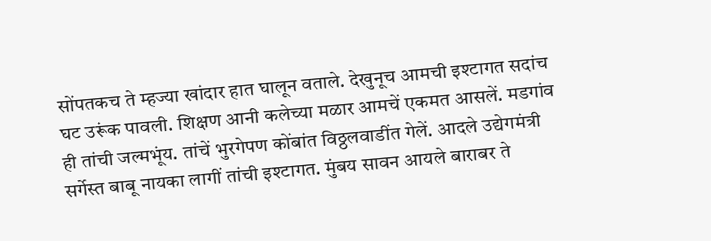सोंपतकच ते म्हज्या खांदार हात घालून वताले. देखुनूच आमची इश्टागत सदांच घट उरूंक पावली. शिक्षण आनी कलेच्या मळार आमचें एकमत आसलें. मडगांव ही तांची जल्मभूंय. तांचें भुरगेपण कोंबांत विठ्ठलवाडींत गेलें. आदले उद्येगमंत्री सर्गेस्त बाबू नायका लागीं तांची इश्टागत. मुंबय सावन आयले बाराबर ते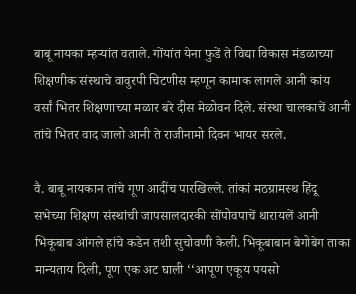बाबू नायका म्हर्‍यांत वताले. गोंयांत येना फुडें ते विद्या विकास मंडळाच्या शिक्षणीक संस्थाचे वावुरपी चिटणीस म्हणून कामाक लागले आनी कांय वर्सां भितर शिक्षणाच्या मळार बरे दीस मेळोवन दिले. संस्था चालकाचें आनी तांचे भितर वाद जालो आनी ते राजीनामो दिवन भायर सरले.

वै. बाबू नायकान तांचे गूण आदींच पारखिल्ले. तांकां मठग्रामस्थ हिंदू सभेच्या शिक्षण संस्थांची जापसालदारकी सोंपोवपाचें थारायलें आनी भिकूबाब आंगले हांचे कडेन तशी सुचोवणी केली. भिकूबाबान बेगोबेग ताका मान्यताय दिली, पूण एक अट घाली ‘‘आपूण एकूय पयसो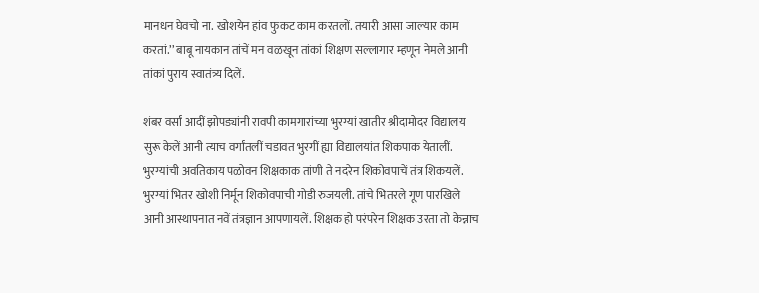मानधन घेवचो ना. खोशयेन हांव फुकट काम करतलों. तयारी आसा जाल्यार काम करतां.’’ बाबू नायकान तांचें मन वळखून तांकां शिक्षण सल्लागार म्हणून नेमले आनी तांकां पुराय स्वातंत्र्य दिलें.

शंबर वर्सां आदीं झोपड्यांनी रावपी कामगारांच्या भुरग्यां खातीर श्रीदामोदर विद्यालय सुरू केलें आनी त्याच वर्गांतलीं चडावत भुरगीं ह्या विद्यालयांत शिकपाक येतालीं. भुरग्यांची अवतिकाय पळोवन शिक्षकाक तांणी ते नदरेन शिकोवपाचें तंत्र शिकयलें. भुरग्यां भितर खोशी निर्मून शिकोवपाची गोडी रुजयली. तांचे भितरले गूण पारखिले आनी आस्थापनात नवें तंत्रज्ञान आपणायलें. शिक्षक हो परंपरेन शिक्षक उरता तो केन्नाच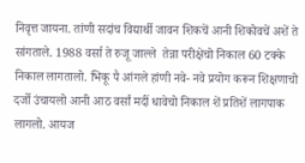निवृत्त जायना. तांणी सदांच विद्यार्थी जावन शिकचें आनी शिकोवचें अशें ते सांगताले. 1988 वर्सा ते रुजू जाल्ले  तेन्ना परीक्षेचो निकाल 60 टक्के निकाल लागतालो. भिकू पै आंगले हांणी नवे- नवे प्रयोग करून शिक्षणाचो दर्जो उंचायलो आनी आठ वर्सां मदीं धावेचो निकाल शें प्रतिशें लागपाक लागलो. आयज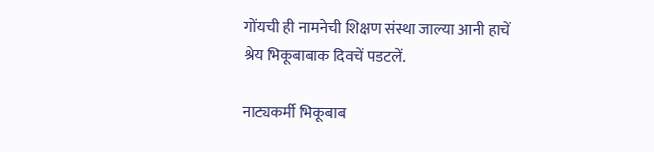गोंयची ही नामनेची शिक्षण संस्था जाल्या आनी हाचें श्रेय भिकूबाबाक दिवचें पडटलें.

नाट्यकर्मी भिकूबाब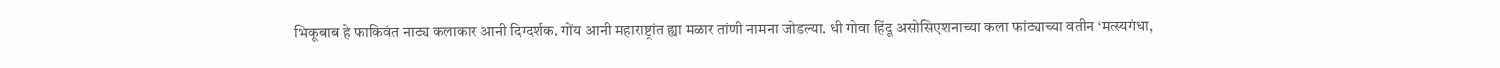भिकूबाब हे फाकिवंत नाट्य कलाकार आनी दिग्दर्शक. गोंय आनी महाराष्ट्रांत ह्या मळार तांणी नामना जोडल्या. धी गोवा हिंदू असोसिएशनाच्या कला फांट्याच्या वतीन ‘मत्स्यगंधा,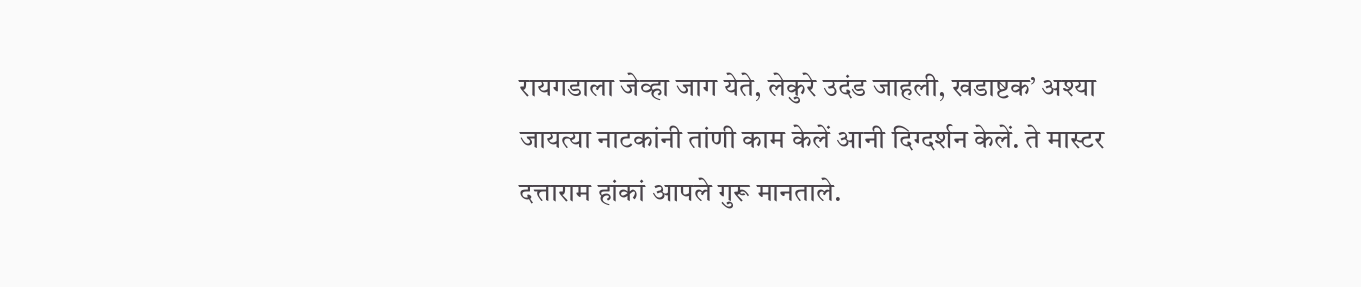रायगडाला जेव्हा जाग येते, लेकुरे उदंड जाहली, खडाष्टक’ अश्या जायत्या नाटकांनी तांणी काम केलें आनी दिग्दर्शन केलें. ते मास्टर दत्ताराम हांकां आपले गुरू मानताले.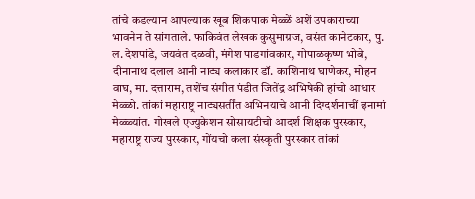तांचे कडल्यान आपल्याक खूब शिकपाक मेळ्ळें अशें उपकाराच्या भावनेन ते सांगताले. फाकिवंत लेखक कुसुमाग्रज, वसंत कानेटकार, पु. ल. देशपांडे, जयवंत दळवी, मंगेश पाडगांवकार, गोपाळकृष्ण भोबे, दीनानाथ दलाल आनी नाट्य कलाकार डॉ. काशिनाथ घाणेकर, मोहन वाघ, मा. दत्ताराम, तशेंच संगीत पंडीत जितेंद्र अभिषेकी हांचो आधार मेळ्ळो. तांकां महाराष्ट्र नाट्यसर्तींत अभिनयाचे आनी दिग्दर्शनाचीं इनामां मेळ्ळ्यांत. गोखले एज्युकेशन सोसायटीचो आदर्श शिक्षक पुरस्कार, महाराष्ट्र राज्य पुरस्कार, गोंयचो कला संस्कृती पुरस्कार तांकां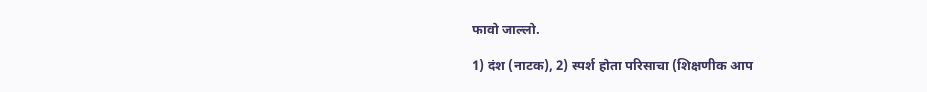फावो जाल्लो.

1) दंश (नाटक), 2) स्पर्श होता परिसाचा (शिक्षणीक आप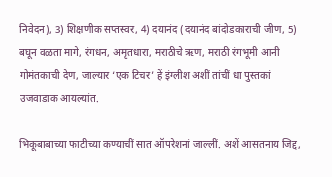निवेदन), 3) शिक्षणीक सप्तस्वर, 4) दयानंद (दयानंद बांदोडकाराची जीण, 5) बघून वळता मागे, रंगधन, अमृतधारा, मराठीचे ऋण, मराठी रंगभूमी आनी गोमंतकाची देण, जाल्यार ‘एक टिचर’ हें इंग्लीश अशीं तांचीं धा पुस्तकां उजवाडाक आयल्यांत.

भिकूबाबाच्या फाटीच्या कण्याचीं सात ऑपरेशनां जाल्लीं. अशें आसतनाय जिद्द,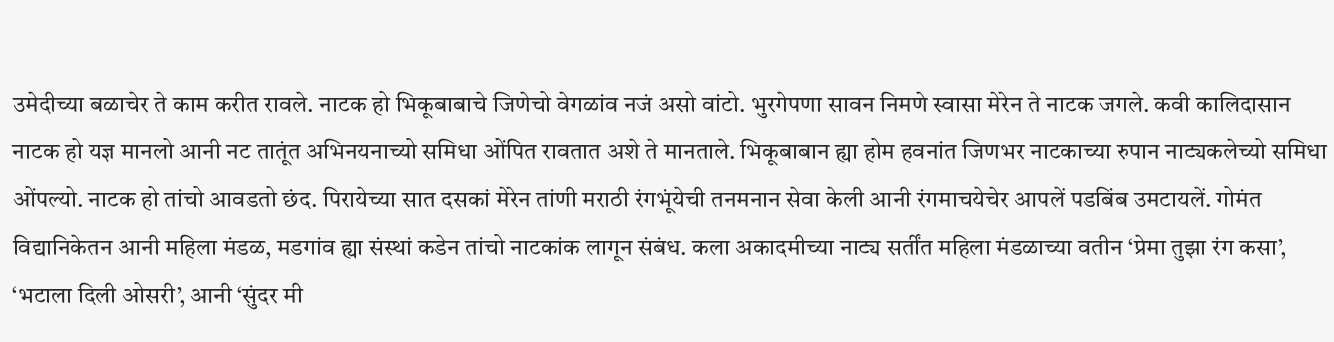उमेदीच्या बळाचेर ते काम करीत रावले. नाटक हो भिकूबाबाचे जिणेचो वेगळांव नजं असो वांटो. भुरगेपणा सावन निमणे स्वासा मेरेन ते नाटक जगले. कवी कालिदासान नाटक हो यज्ञ मानलो आनी नट तातूंत अभिनयनाच्यो समिधा ओंपित रावतात अशे ते मानताले. भिकूबाबान ह्या होम हवनांत जिणभर नाटकाच्या रुपान नाट्यकलेच्यो समिधा ओंपल्यो. नाटक हो तांचो आवडतो छंद. पिरायेच्या सात दसकां मेरेन तांणी मराठी रंगभूंयेची तनमनान सेवा केली आनी रंगमाचयेचेर आपलें पडबिंब उमटायलें. गोमंत विद्यानिकेतन आनी महिला मंडळ, मडगांव ह्या संस्थां कडेन तांचो नाटकांक लागून संबंध. कला अकादमीच्या नाट्य सर्तींत महिला मंडळाच्या वतीन ‘प्रेमा तुझा रंग कसा’, ‘भटाला दिली ओसरी’, आनी ‘सुंदर मी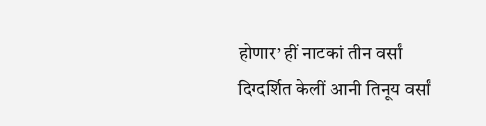होणार’ हीं नाटकां तीन वर्सां दिग्दर्शित केलीं आनी तिनूय वर्सां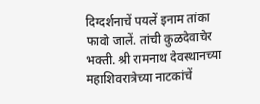दिग्दर्शनाचें पयलें इनाम तांका फावो जालें. तांची कुळदेवाचेर भक्ती. श्री रामनाथ देवस्थानच्या महाशिवरात्रेच्या नाटकांचें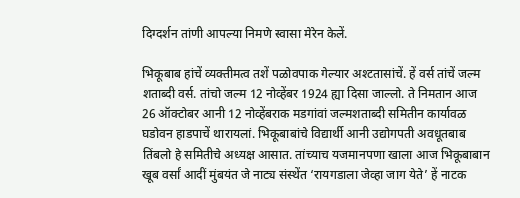दिग्दर्शन तांणी आपल्या निमणे स्वासा मेरेन केलें.

भिकूबाब हांचें व्यक्तीमत्व तशें पळोवपाक गेल्यार अश्टतासांचें. हें वर्स तांचें जल्म शताब्दी वर्स. तांचो जल्म 12 नोव्हेंबर 1924 ह्या दिसा जाल्लो. ते निमतान आज 26 ऑक्टोबर आनी 12 नोव्हेंबराक मडगांवां जल्मशताब्दी समितीन कार्यावळ घडोवन हाडपाचें थारायलां. भिकूबाबांचे विद्यार्थी आनी उद्योगपती अवधूतबाब तिंबलो हे समितीचे अध्यक्ष आसात. तांच्याच यजमानपणा खाला आज भिकूबाबान खूब वर्सां आदीं मुंबयंत जे नाट्य संस्थेंत ‘रायगडाला जेव्हा जाग येते’ हें नाटक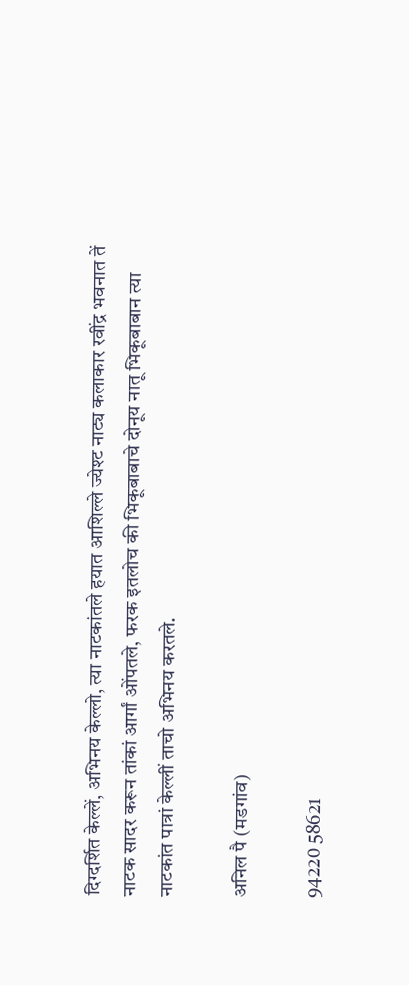दिग्दर्शित केल्लें, अभिनय केल्लो, त्या नाटकांतले हयात आशिल्ले ज्येश्ट नाट्य कलाकार रवींद्र भवनात तें नाटक सादर करून तांकां आर्गां ओंपतले, फरक इतलोच की भिकूबाबाचे दोनूय नातू भिकूबाबान त्या नाटकांत पात्रां केल्लीं ताचो अभिनय करतले.

अनिल पै (मडगांव)

94220 58621